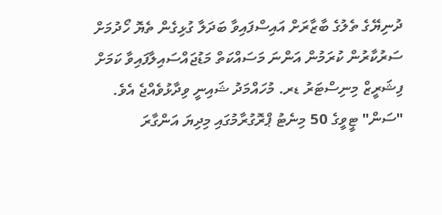ދުނިޔޭގެ ތެލުގެ ބާޒާރަށް އައިސްފައިވާ ބަދަލާ ގުޅިގެން ތެޔޮ ހޯދުމަށް ސަރުކާރުން ކުރަމުން އަންނަ މަސައްކަތް މަޑުޖައްސައިލާފައިވާ ކަމަށް ފިޝަރީޒް މިނިސްޓަރު ޑރ. މުހައްމަދު ޝައިނީ ވިދާޅުވެއްޖެ އެވެ.
"ސަން" ޓީވީގެ 50 މިނެޓު ޕްރޮގުރާމުގައި މިދިޔަ އަންގާރަ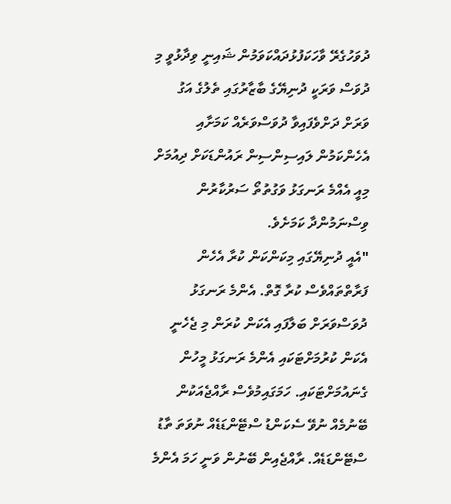ދުވަހުގެރޭ ވާހަކަފުޅުދައްކަވަމުން ޝައިނީ ވިދާޅުވީ މި ދުވަސް ވަރަކީ ދުނިޔޭގެ ބާޒާރުގައި ތެލުގެ އަގު ވަރަށް ދަށްވެފައިވާ ދުވަސްވަރެއް ކަމަށާއި އެހެންކަމުން ލައިސިންސިން ރައުންޑަކަށް ދިއުމަށް މިއީ އެއްމެ ރަނގަޅު ވަގުތުތޯ ސަރުކާރުން ވިސްނަމުންދާ ކަމަށެވެ.
"އެއީ ދުނިޔޭގައި މިކަންކަން ކުރާ އެހެން ފަރާތްތައްވެސް ކުރާ ގޮތް. އެންމެ ރަނގަޅު ދުވަސްވަރަށް ބަލާފައި އެކަން ކުރަން މި ޖެހެނީ އެކަން ކުރުމަށްޓަކައި އެންމެ ރަނގަޅު މީހުން ގެނައުމަށްޓަކައި. ހަމަގައިމުވެސް ރާއްޖެއަކުން ބޭނުމެއް ނުވޭ ސެކަންޑު ސްޓޭންޑަޑެއް ނުވަތަ ތާޑު ސްޓޭންޑަޑެއް. ރާއްޖެއިން ބޭނުން ވަނީ ހަމަ އެންމެ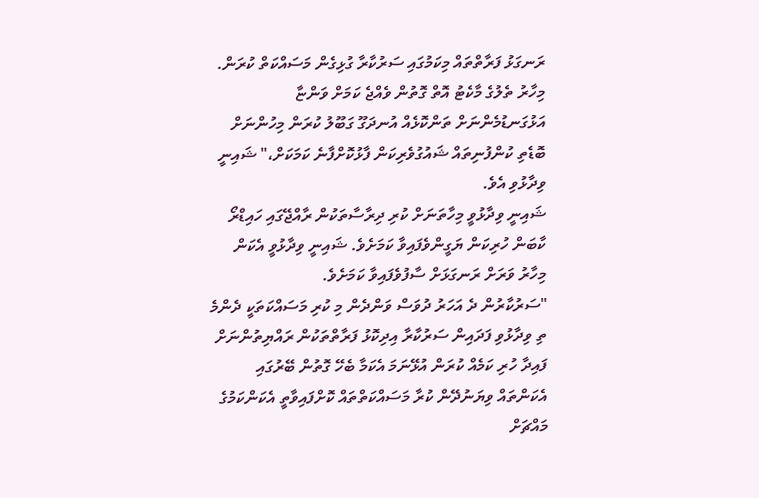ރަނގަޅު ފަރާތްތައް މިކަމުގައި ސަރުކާރާ ގުޅިގެން މަސައްކަތް ކުރަން. މިހާރު ތެލުގެ މާކެޓު އޮތް ގޮތުން ވެއްޖެ ކަމަށް ވަންޏާ އަޅުގަނޑުމެންނަށް ތަންކޮޅެއް އުނދަގޫ ގަބޫލު ކުރަން މިހުންނަށް ބޮޑެތި ކުންފުނިތައް ޝައުގުވެރިކަން ފާޅުކޮށްފާނެ ކަމަކަށް،" ޝައިނީ ވިދާޅުވި އެވެ.
ޝައިނީ ވިދާޅުވީ މިހާތަނަށް ކުރި ދިރާސާތަކުން ރާއްޖޭގައި ހައިޑްރޯ ކާބަން ހުރިކަން ޔަގީންވެފައިވާ ކަމަށެވެ. ޝައިނީ ވިދާޅުވީ އެކަން މިހާރު ވަރަށް ރަނގަޅަށް ސާފުވެފައިވާ ކަމަށެވެ.
"ސަރުކާރުން ދެ އަހަރު ދުވަސް ވަންދެން މި ކުރި މަސައްކަތަކީ ދެންމެ ތި ވިދާޅުވި ފަދައިން ސަރުކާރާ އިދިކޮޅު ފަރާތްތަކުން ރައްޔިތުންނަށް ފައިދާ ހުރި ކަމެއް ކުރަން އުޅޭނަމަ އެކަމާ ބެހޭ ގޮތުން ބޭރުގައި އެކަންތައް ވިޔަނުދޭން ކުރާ މަސައްކަތްތައް ކޮށްފައިވާތީ އެކަންކަމުގެ މައްޗަށް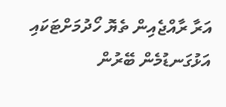އަރާ ރާއްޖެއިން ތެޔޮ ހޯދުމަށްޓަކައި އަޅުގަނޑުމެން ބޭރުން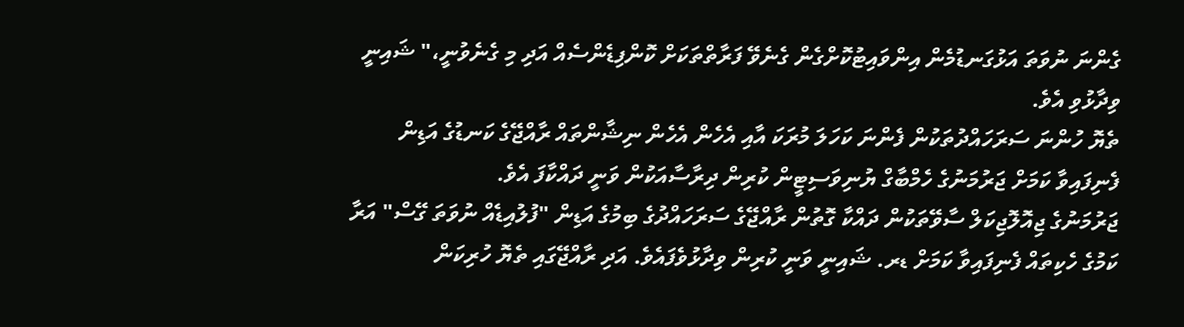ގެންނަ ނުވަތަ އަޅުގަނޑުމެން އިންވައިޓުކޮށްގެން ގެނެވޭ ފަރާތްތަކަށް ކޮންފިޑެންސެއް އަދި މި ގެނެވުނީ،" ޝައިނީ ވިދާޅުވި އެވެ.
ތެޔޮ ހުންނަ ސަރަހައްދުތަކުން ފެންނަ ކަހަލަ މުރަކަ އާއި އެހެން އެހެން ނިޝާންތައް ރާއްޖޭގެ ކަނޑުގެ އަޑިން ފެނިފައިވާ ކަމަށް ޖަރުމަނުގެ ހެމްބާގް ޔުނިވަސިޓީން ކުރިން ދިރާސާއަކުން ވަނީ ދައްކާފަ އެވެ.
ޖަރުމަނުގެ ޖިއޮލޮޖިކަލް ސާވޭތަކުން ދައްކާ ގޮތުން ރާއްޖޭގެ ސަރަހައްދުގެ ބިމުގެ އަޑިން "ފުލުއިޑެއް ނުވަތަ ގޭސް" އަރާ ކަމުގެ ހެކިތައް ފެނިފައިވާ ކަމަށް ޑރ. ޝައިނީ ވަނީ ކުރިން ވިދާޅުވެފައެވެ. އަދި ރާއްޖޭގައި ތެޔޮ ހުރިކަން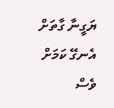ޔަގީނާ ގާތަށް އެނގޭ ކަމަށް ވެސް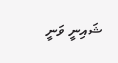ޝައިނީ ވަނީ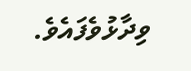ވިދާޅުވެފައެވެ.